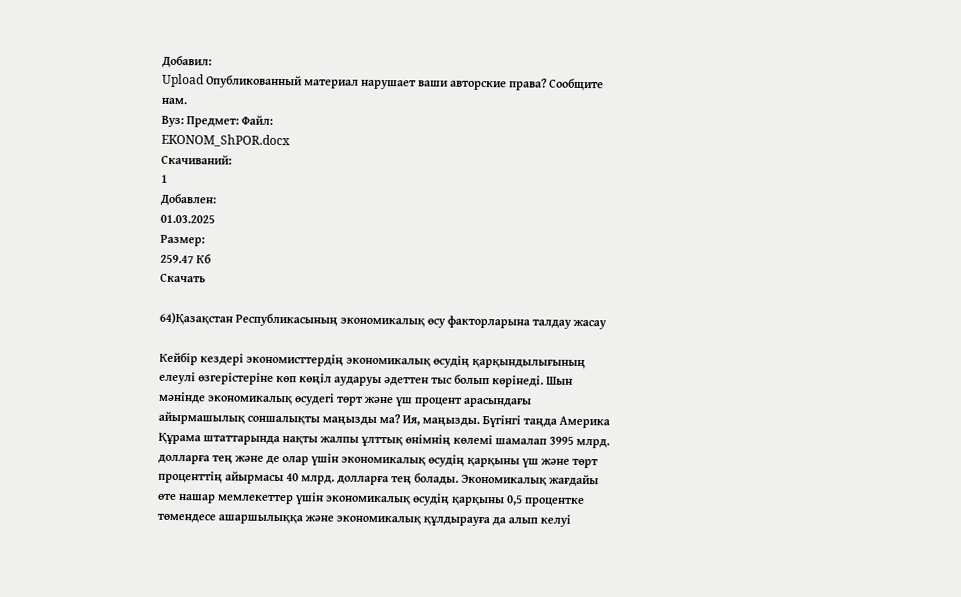Добавил:
Upload Опубликованный материал нарушает ваши авторские права? Сообщите нам.
Вуз: Предмет: Файл:
EKONOM_ShPOR.docx
Скачиваний:
1
Добавлен:
01.03.2025
Размер:
259.47 Кб
Скачать

64)Қазақстан Республикасының экономикалық өсу факторларына талдау жасау

Кейбір кездері экономисттердің экономикалық өсудің қарқындылығының елеулі өзгерістеріне көп көңіл аударуы әдеттен тыс болып көрінеді. Шын мәнінде экономикалық өсудегі төрт және үш процент арасындағы айырмашылық соншалықты маңызды ма? Ия, маңызды. Бүгінгі таңда Америка Құрама штаттарында нақты жалпы ұлттық өнімнің көлемі шамалап 3995 млрд. долларға тең және де олар үшін экономикалық өсудің қарқыны үш және төрт проценттің айырмасы 40 млрд. долларға тең болады. Экономикалық жағдайы өте нашар мемлекеттер үшін экономикалық өсудің қарқыны 0,5 процентке төмендесе ашаршылыққа және экономикалық құлдырауға да алып келуі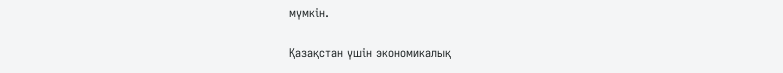мүмкін.

Қазақстан үшін экономикалық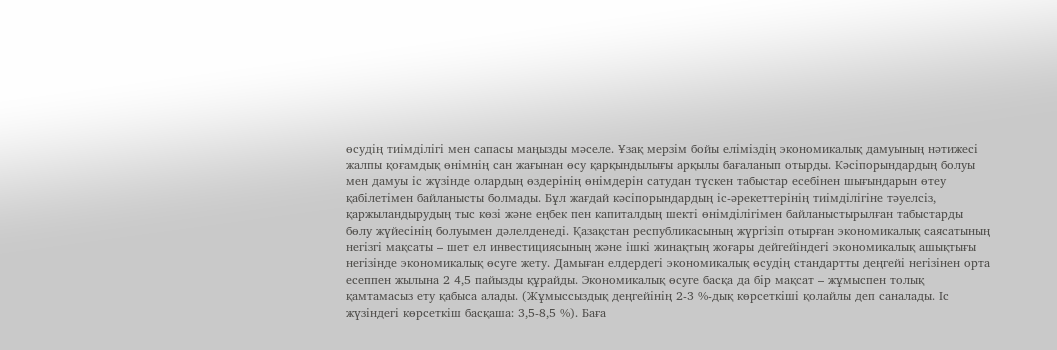өсудің тиімділігі мен сапасы маңызды мәселе. Ұзақ мерзім бойы еліміздің экономикалық дамуының нәтижесі жалпы қоғамдық өнімнің сан жағынан өсу қарқындылығы арқылы бағаланып отырды. Кәсіпорындардың болуы мен дамуы іс жүзінде олардың өздерінің өнімдерін сатудан түскен табыстар есебінен шығындарын өтеу қабілетімен байланысты болмады. Бұл жағдай кәсіпорындардың іс-әрекеттерінің тиімділігіне тәуелсіз, қаржыландырудың тыс көзі және еңбек пен капиталдың шекті өнімділігімен байланыстырылған табыстарды бөлу жүйесінің болуымен дәлелденеді. Қазақстан республикасының жүргізіп отырған экономикалық саясатының негізгі мақсаты – шет ел инвестициясының және ішкі жинақтың жоғары дейгейіндегі экономикалық ашықтығы негізінде экономикалық өсуге жету. Дамыған елдердегі экономикалық өсудің стандартты деңгейі негізінен орта есеппен жылына 2 4,5 пайызды құрайды. Экономикалық өсуге басқа да бір мақсат – жұмыспен толық қамтамасыз ету қабыса алады. (Жұмыссыздық деңгейінің 2-3 %-дық көрсеткіші қолайлы деп саналады. Іс жүзіндегі көрсеткіш басқаша: 3,5-8,5 %). Баға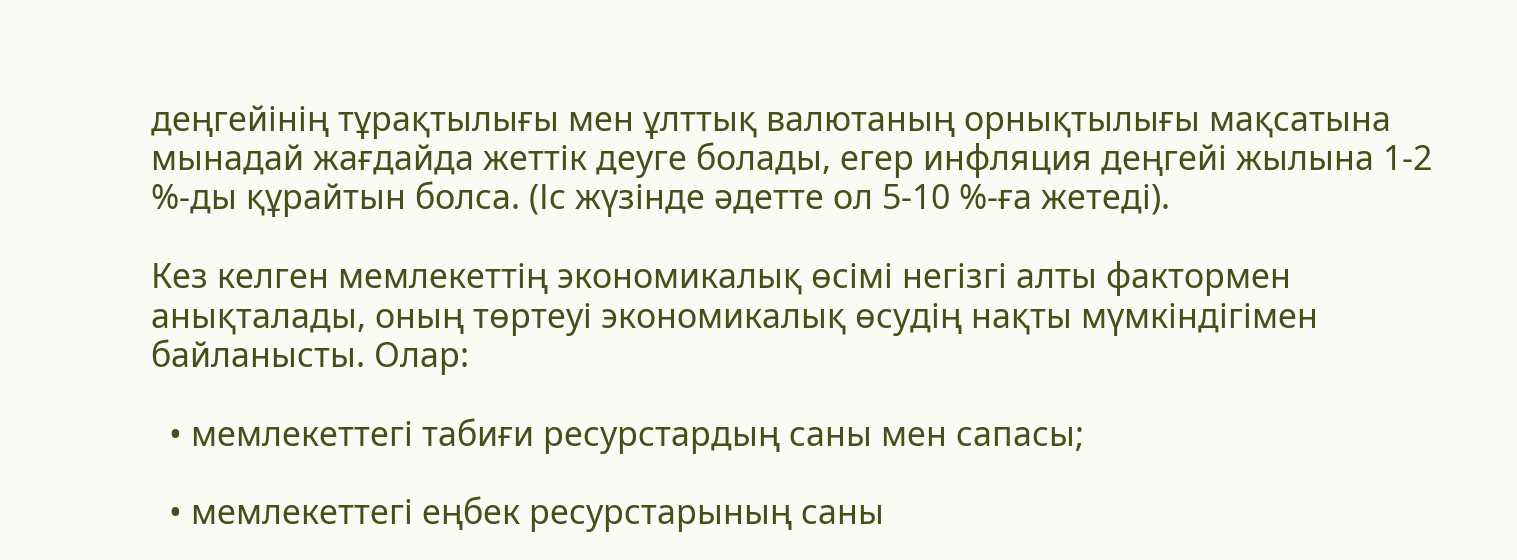деңгейінің тұрақтылығы мен ұлттық валютаның орнықтылығы мақсатына мынадай жағдайда жеттік деуге болады, егер инфляция деңгейі жылына 1-2 %-ды құрайтын болса. (Іс жүзінде әдетте ол 5-10 %-ға жетеді).

Кез келген мемлекеттің экономикалық өсімі негізгі алты фактормен анықталады, оның төртеуі экономикалық өсудің нақты мүмкіндігімен байланысты. Олар:

  • мемлекеттегі табиғи ресурстардың саны мен сапасы;

  • мемлекеттегі еңбек ресурстарының саны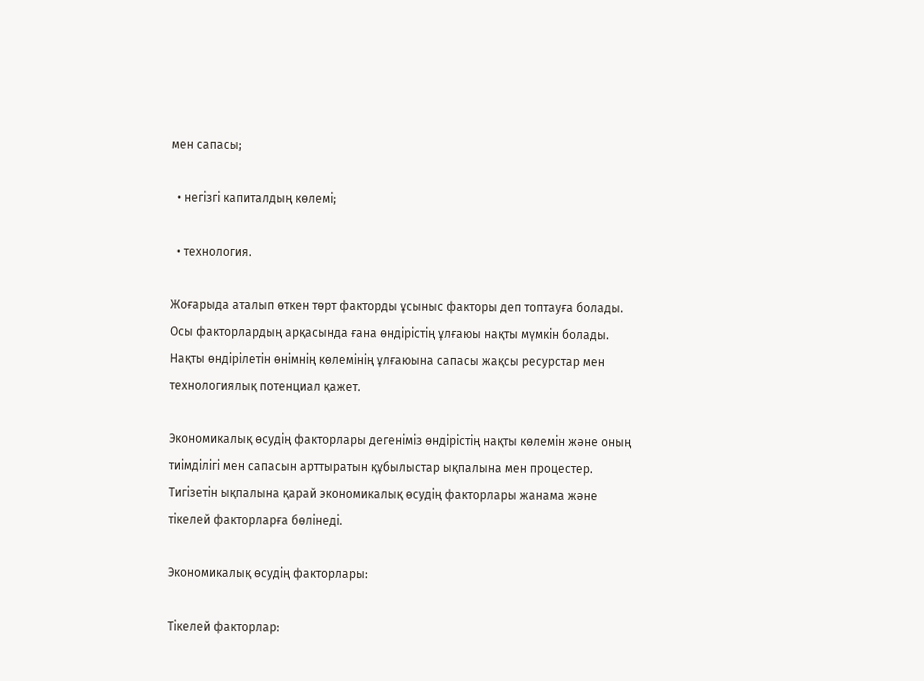мен сапасы;

  • негізгі капиталдың көлемі;

  • технология.

Жоғарыда аталып өткен төрт факторды ұсыныс факторы деп топтауға болады. Осы факторлардың арқасында ғана өндірістің ұлғаюы нақты мүмкін болады. Нақты өндірілетін өнімнің көлемінің ұлғаюына сапасы жақсы ресурстар мен технологиялық потенциал қажет.

Экономикалық өсудің факторлары дегеніміз өндірістің нақты көлемін және оның тиімділігі мен сапасын арттыратын құбылыстар ықпалына мен процестер. Тигізетін ықпалына қарай экономикалық өсудің факторлары жанама және тікелей факторларға бөлінеді.

Экономикалық өсудің факторлары:

Тікелей факторлар: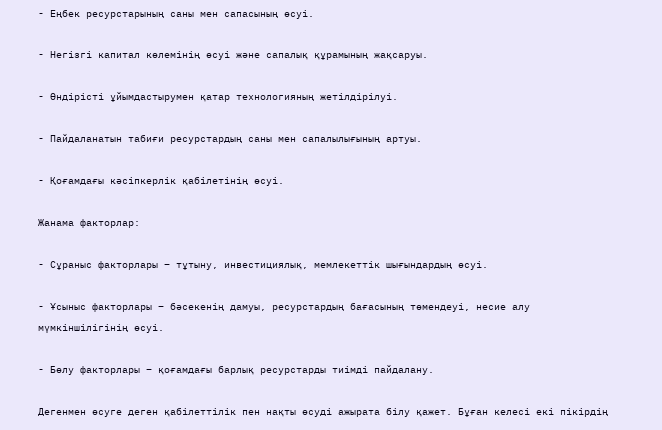- Еңбек ресурстарының саны мен сапасының өсуі.

- Негізгі капитал көлемінің өсуі және сапалық құрамының жақсаруы.

- Өндірісті ұйымдастырумен қатар технологияның жетілдірілуі.

- Пайдаланатын табиғи ресурстардың саны мен сапалылығының артуы.

- Қоғамдағы кәсіпкерлік қабілетінің өсуі.

Жанама факторлар:

- Сұраныс факторлары – тұтыну, инвестициялық, мемлекеттік шығындардың өсуі.

- Ұсыныс факторлары – бәсекенің дамуы, ресурстардың бағасының төмендеуі, несие алу мүмкіншілігінің өсуі.

- Бөлу факторлары – қоғамдағы барлық ресурстарды тиімді пайдалану.

Дегенмен өсуге деген қабілеттілік пен нақты өсуді ажырата білу қажет. Бұған келесі екі пікірдің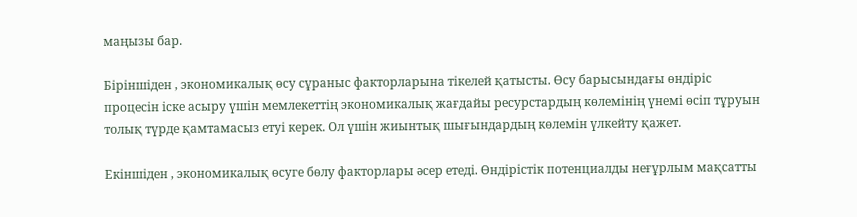маңызы бар.

Біріншіден , экономикалық өсу сұраныс факторларына тікелей қатысты. Өсу барысындағы өндіріс процесін іске асыру үшін мемлекеттің экономикалық жағдайы ресурстардың көлемінің үнемі өсіп тұруын толық түрде қамтамасыз етуі керек. Ол үшін жиынтық шығындардың көлемін үлкейту қажет.

Екіншіден , экономикалық өсуге бөлу факторлары әсер етеді. Өндірістік потенциалды неғұрлым мақсатты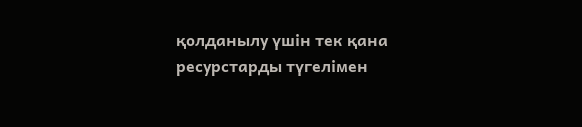қолданылу үшін тек қана ресурстарды түгелімен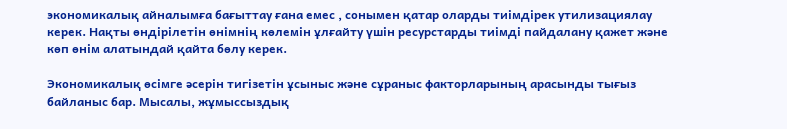экономикалық айналымға бағыттау ғана емес , сонымен қатар оларды тиімдірек утилизациялау керек. Нақты өндірілетін өнімнің көлемін ұлғайту үшін ресурстарды тиімді пайдалану қажет және көп өнім алатындай қайта бөлу керек.

Экономикалық өсімге әсерін тигізетін ұсыныс және сұраныс факторларының арасынды тығыз байланыс бар. Мысалы, жұмыссыздық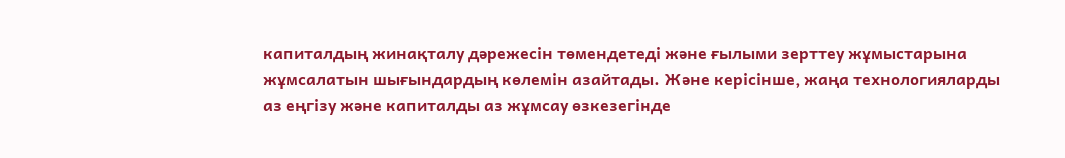капиталдың жинақталу дәрежесін төмендетеді және ғылыми зерттеу жұмыстарына жұмсалатын шығындардың көлемін азайтады. Және керісінше, жаңа технологияларды аз еңгізу және капиталды аз жұмсау өзкезегінде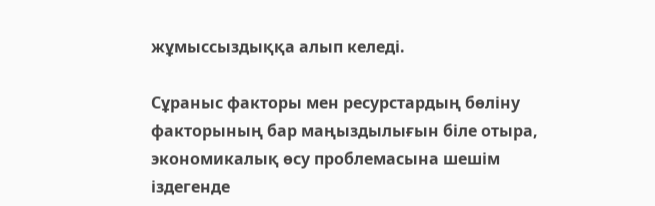жұмыссыздыққа алып келеді.

Сұраныс факторы мен ресурстардың бөліну факторының бар маңыздылығын біле отыра, экономикалық өсу проблемасына шешім іздегенде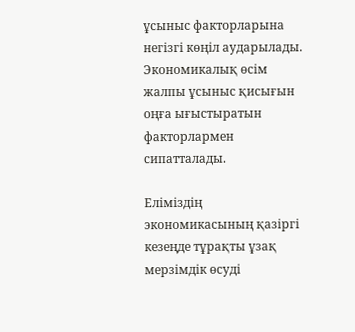ұсыныс факторларына негізгі көңіл аударылады. Экономикалық өсім жалпы ұсыныс қисығын оңға ығыстыратын факторлармен сипатталады.

Еліміздің экономикасының қазіргі кезеңде тұрақты ұзақ мерзімдік өсуді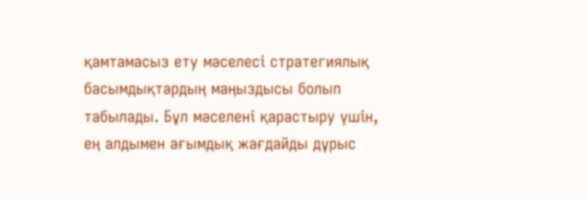қамтамасыз ету мәселесі cтратегиялық басымдықтардың маңыздысы болып табылады. Бұл мәселені қарастыру үшін, ең алдымен ағымдық жағдайды дұрыс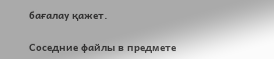бағалау қажет.

Соседние файлы в предмете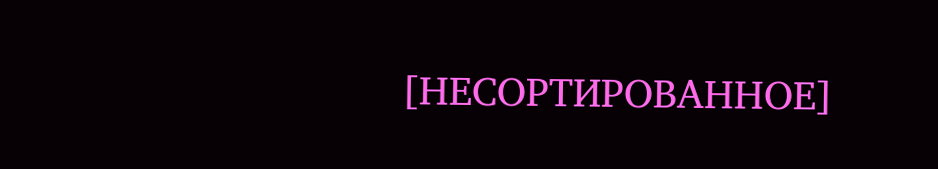[НЕСОРТИРОВАННОЕ]